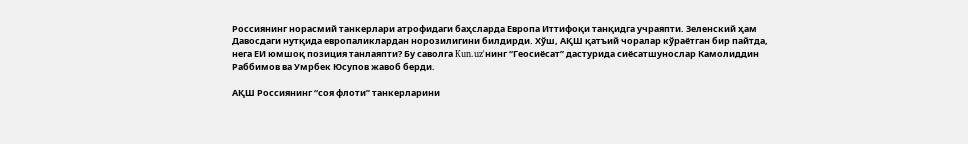Россиянинг норасмий танкерлари атрофидаги баҳсларда Европа Иттифоқи танқидга учраяпти. Зеленский ҳам Давосдаги нутқида европаликлардан норозилигини билдирди. Хўш, АҚШ қатъий чоралар кўраётган бир пайтда, нега ЕИ юмшоқ позиция танлаяпти? Бу саволга Kun.uz'нинг “Геосиёсат” дастурида сиёсатшунослар Камолиддин Раббимов ва Умрбек Юсупов жавоб берди.

АҚШ Россиянинг “соя флоти” танкерларини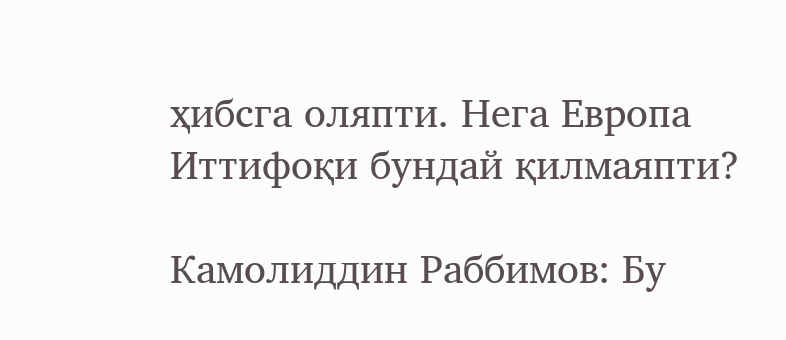ҳибсга оляпти. Нега Европа Иттифоқи бундай қилмаяпти?

Камолиддин Раббимов: Бу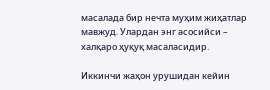масалада бир нечта муҳим жиҳатлар мавжуд. Улардан энг асосийси – халқаро ҳуқуқ масаласидир.

Иккинчи жаҳон урушидан кейин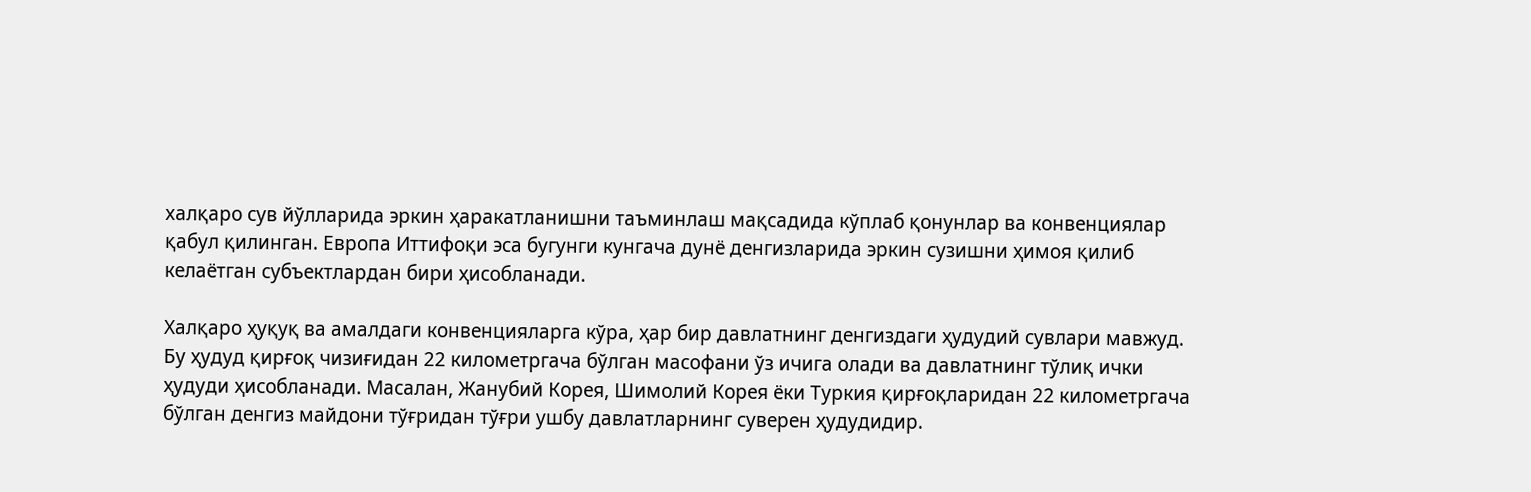халқаро сув йўлларида эркин ҳаракатланишни таъминлаш мақсадида кўплаб қонунлар ва конвенциялар қабул қилинган. Европа Иттифоқи эса бугунги кунгача дунё денгизларида эркин сузишни ҳимоя қилиб келаётган субъектлардан бири ҳисобланади.

Халқаро ҳуқуқ ва амалдаги конвенцияларга кўра, ҳар бир давлатнинг денгиздаги ҳудудий сувлари мавжуд. Бу ҳудуд қирғоқ чизиғидан 22 километргача бўлган масофани ўз ичига олади ва давлатнинг тўлиқ ички ҳудуди ҳисобланади. Масалан, Жанубий Корея, Шимолий Корея ёки Туркия қирғоқларидан 22 километргача бўлган денгиз майдони тўғридан тўғри ушбу давлатларнинг суверен ҳудудидир.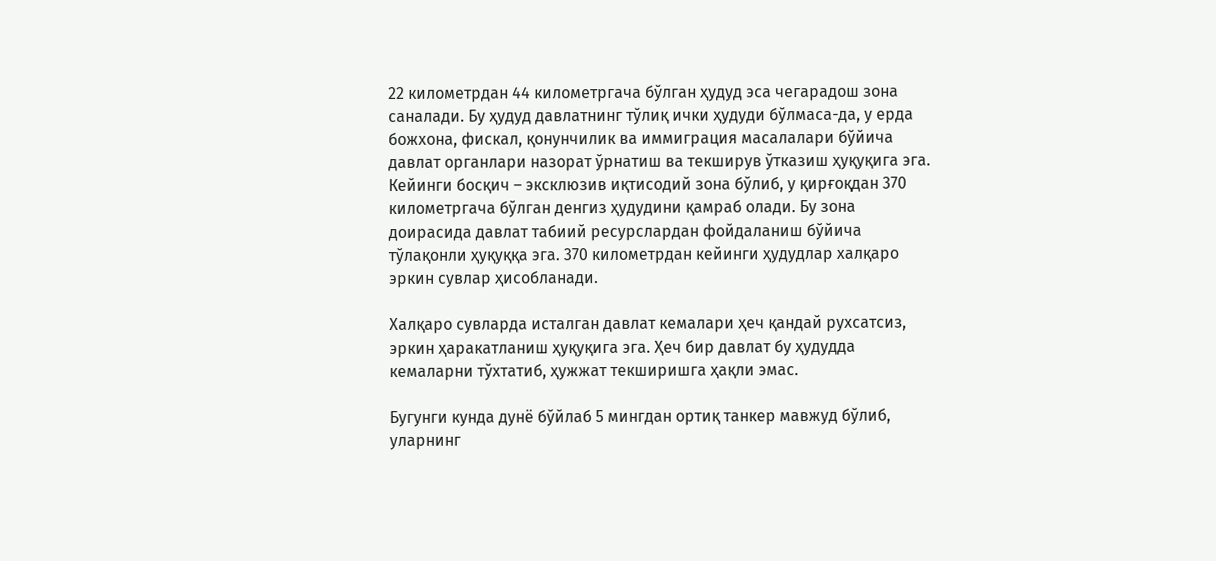22 километрдан 44 километргача бўлган ҳудуд эса чегарадош зона саналади. Бу ҳудуд давлатнинг тўлиқ ички ҳудуди бўлмаса-да, у ерда божхона, фискал, қонунчилик ва иммиграция масалалари бўйича давлат органлари назорат ўрнатиш ва текширув ўтказиш ҳуқуқига эга. Кейинги босқич – эксклюзив иқтисодий зона бўлиб, у қирғоқдан 370 километргача бўлган денгиз ҳудудини қамраб олади. Бу зона доирасида давлат табиий ресурслардан фойдаланиш бўйича тўлақонли ҳуқуққа эга. 370 километрдан кейинги ҳудудлар халқаро эркин сувлар ҳисобланади.

Халқаро сувларда исталган давлат кемалари ҳеч қандай рухсатсиз, эркин ҳаракатланиш ҳуқуқига эга. Ҳеч бир давлат бу ҳудудда кемаларни тўхтатиб, ҳужжат текширишга ҳақли эмас.

Бугунги кунда дунё бўйлаб 5 мингдан ортиқ танкер мавжуд бўлиб, уларнинг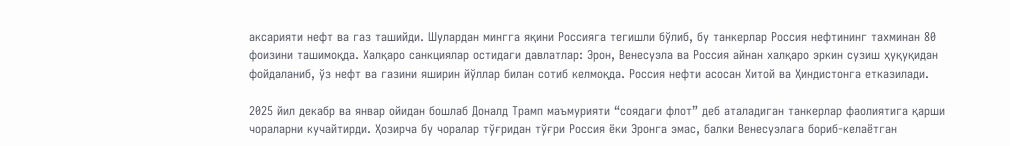аксарияти нефт ва газ ташийди. Шулардан мингга яқини Россияга тегишли бўлиб, бу танкерлар Россия нефтининг тахминан 80 фоизини ташимоқда. Халқаро санкциялар остидаги давлатлар: Эрон, Венесуэла ва Россия айнан халқаро эркин сузиш ҳуқуқидан фойдаланиб, ўз нефт ва газини яширин йўллар билан сотиб келмоқда. Россия нефти асосан Хитой ва Ҳиндистонга етказилади.

2025 йил декабр ва январ ойидан бошлаб Доналд Трамп маъмурияти “соядаги флот” деб аталадиган танкерлар фаолиятига қарши чораларни кучайтирди. Ҳозирча бу чоралар тўғридан тўғри Россия ёки Эронга эмас, балки Венесуэлага бориб-келаётган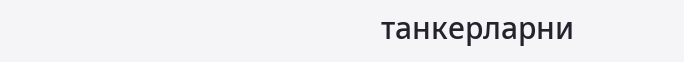танкерларни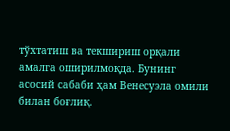тўхтатиш ва текшириш орқали амалга оширилмоқда. Бунинг асосий сабаби ҳам Венесуэла омили билан боғлиқ.